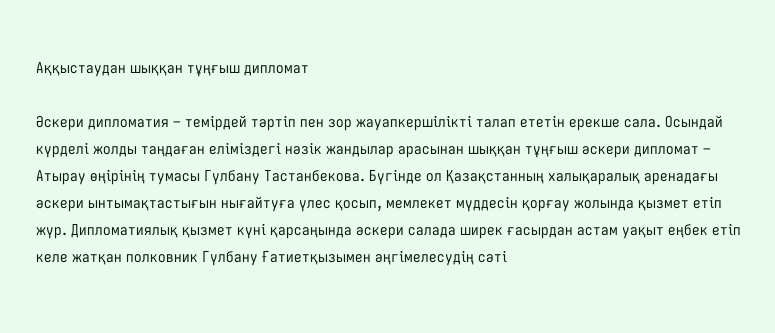Аққыстаудан шыққан тұңғыш дипломат

Әскери дипломатия – темірдей тәртіп пен зор жауапкершілікті талап ететін ерекше сала. Осындай күрделі жолды таңдаған еліміздегі нәзік жандылар арасынан шыққан тұңғыш әскери дипломат – Атырау өңірінің тумасы Гүлбану Тастанбекова. Бүгінде ол Қазақстанның халықаралық аренадағы әскери ынтымақтастығын нығайтуға үлес қосып, мемлекет мүддесін қорғау жолында қызмет етіп жүр. Дипломатиялық қызмет күні қарсаңында әскери салада ширек ғасырдан астам уақыт еңбек етіп келе жатқан полковник Гүлбану Ғатиетқызымен әңгімелесудің сәті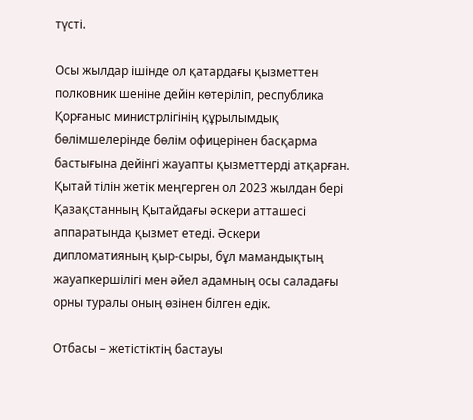түсті.

Осы жылдар ішінде ол қатардағы қызметтен полковник шеніне дейін көтеріліп, республика Қорғаныс министрлігінің құрылымдық бөлімшелерінде бөлім офицерінен басқарма бастығына дейінгі жауапты қызметтерді атқарған. Қытай тілін жетік меңгерген ол 2023 жылдан бері Қазақстанның Қытайдағы әскери атташесі аппаратында қызмет етеді. Әскери дипломатияның қыр-сыры, бұл мамандықтың жауапкершілігі мен әйел адамның осы саладағы орны туралы оның өзінен білген едік.

Отбасы – жетістіктің бастауы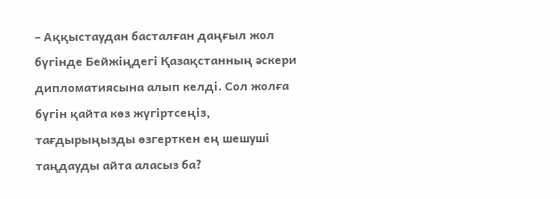– Аққыстаудан басталған даңғыл жол бүгінде Бейжіңдегі Қазақстанның әскери дипломатиясына алып келді. Сол жолға бүгін қайта көз жүгіртсеңіз, тағдырыңызды өзгерткен ең шешуші таңдауды айта аласыз ба?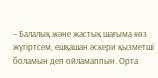– Балалық және жастық шағыма көз жүгіртсем, ешқашан әскери қызметші боламын деп ойламаппын. Орта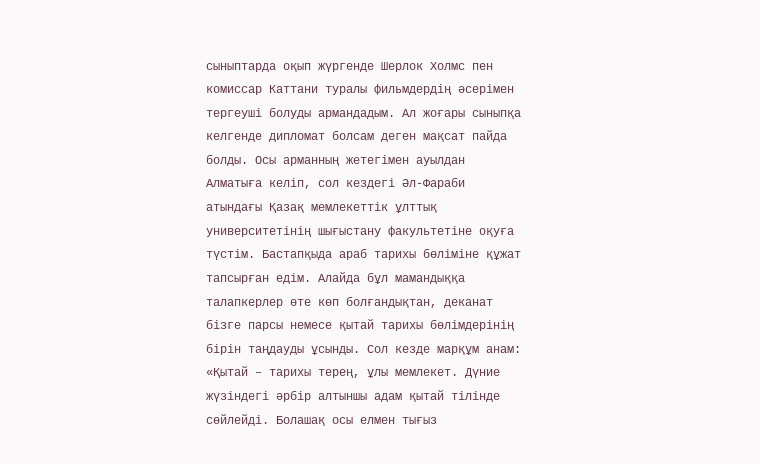сыныптарда оқып жүргенде Шерлок Холмс пен комиссар Каттани туралы фильмдердің әсерімен тергеуші болуды армандадым. Ал жоғары сыныпқа келгенде дипломат болсам деген мақсат пайда болды. Осы арманның жетегімен ауылдан Алматыға келіп, сол кездегі Әл-Фараби атындағы Қазақ мемлекеттік ұлттық университетінің шығыстану факультетіне оқуға түстім. Бастапқыда араб тарихы бөліміне құжат тапсырған едім. Алайда бұл мамандыққа талапкерлер өте көп болғандықтан, деканат бізге парсы немесе қытай тарихы бөлімдерінің бірін таңдауды ұсынды. Сол кезде марқұм анам: «Қытай – тарихы терең, ұлы мемлекет. Дүние жүзіндегі әрбір алтыншы адам қытай тілінде сөйлейді. Болашақ осы елмен тығыз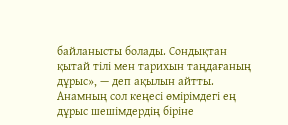байланысты болады. Сондықтан қытай тілі мен тарихын таңдағаның дұрыс», — деп ақылын айтты. Анамның сол кеңесі өмірімдегі ең дұрыс шешімдердің біріне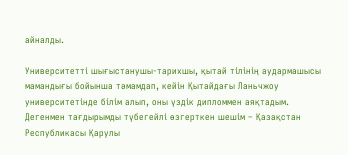айналды.

Университетті шығыстанушы-тарихшы, қытай тілінің аудармашысы мамандығы бойынша тәмамдап, кейін Қытайдағы Ланьчжоу университетінде білім алып, оны үздік дипломмен аяқтадым. Дегенмен тағдырымды түбегейлі өзгерткен шешім – Қазақстан Республикасы Қарулы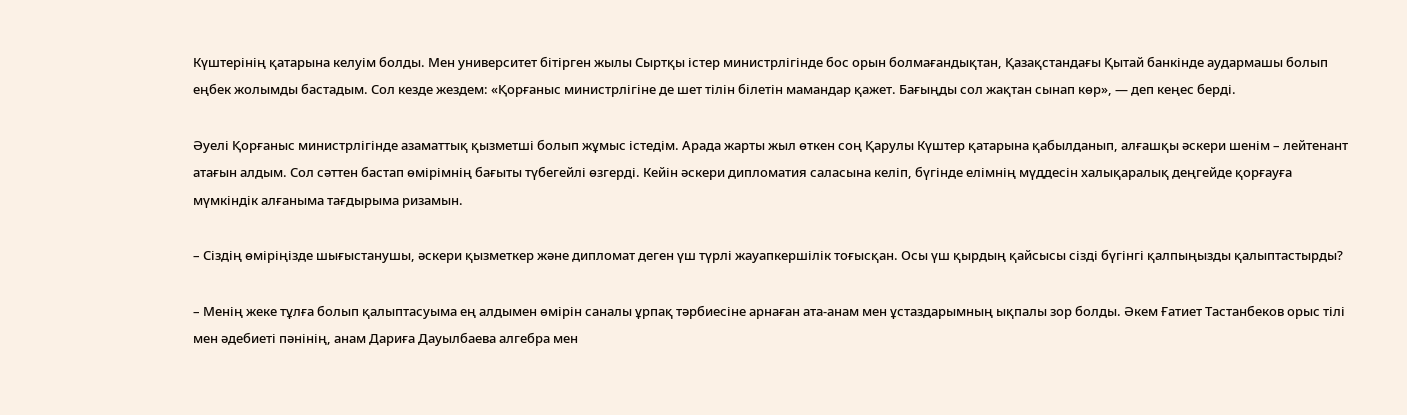Күштерінің қатарына келуім болды. Мен университет бітірген жылы Сыртқы істер министрлігінде бос орын болмағандықтан, Қазақстандағы Қытай банкінде аудармашы болып еңбек жолымды бастадым. Сол кезде жездем: «Қорғаныс министрлігіне де шет тілін білетін мамандар қажет. Бағыңды сол жақтан сынап көр», — деп кеңес берді.

Әуелі Қорғаныс министрлігінде азаматтық қызметші болып жұмыс істедім. Арада жарты жыл өткен соң Қарулы Күштер қатарына қабылданып, алғашқы әскери шенім – лейтенант атағын алдым. Сол сәттен бастап өмірімнің бағыты түбегейлі өзгерді. Кейін әскери дипломатия саласына келіп, бүгінде елімнің мүддесін халықаралық деңгейде қорғауға мүмкіндік алғаныма тағдырыма ризамын.

– Сіздің өміріңізде шығыстанушы, әскери қызметкер және дипломат деген үш түрлі жауапкершілік тоғысқан. Осы үш қырдың қайсысы сізді бүгінгі қалпыңызды қалыптастырды?

– Менің жеке тұлға болып қалыптасуыма ең алдымен өмірін саналы ұрпақ тәрбиесіне арнаған ата-анам мен ұстаздарымның ықпалы зор болды. Әкем Ғатиет Тастанбеков орыс тілі мен әдебиеті пәнінің, анам Дариға Дауылбаева алгебра мен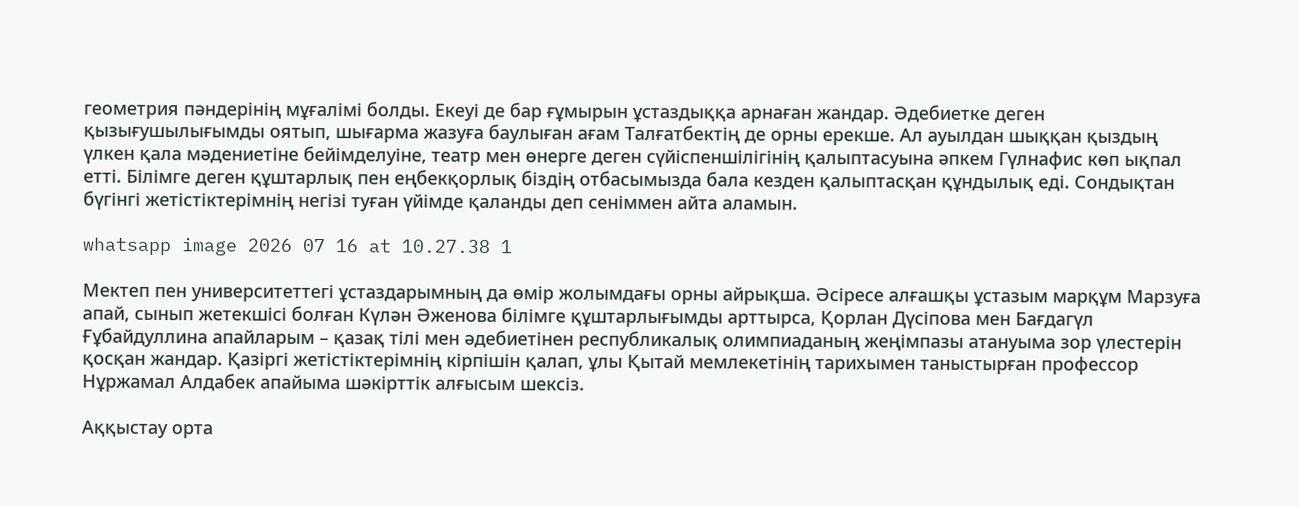геометрия пәндерінің мұғалімі болды. Екеуі де бар ғұмырын ұстаздыққа арнаған жандар. Әдебиетке деген қызығушылығымды оятып, шығарма жазуға баулыған ағам Талғатбектің де орны ерекше. Ал ауылдан шыққан қыздың үлкен қала мәдениетіне бейімделуіне, театр мен өнерге деген сүйіспеншілігінің қалыптасуына әпкем Гүлнафис көп ықпал етті. Білімге деген құштарлық пен еңбекқорлық біздің отбасымызда бала кезден қалыптасқан құндылық еді. Сондықтан бүгінгі жетістіктерімнің негізі туған үйімде қаланды деп сеніммен айта аламын.

whatsapp image 2026 07 16 at 10.27.38 1

Мектеп пен университеттегі ұстаздарымның да өмір жолымдағы орны айрықша. Әсіресе алғашқы ұстазым марқұм Марзуға апай, сынып жетекшісі болған Күлән Әженова білімге құштарлығымды арттырса, Қорлан Дүсіпова мен Бағдагүл Ғұбайдуллина апайларым – қазақ тілі мен әдебиетінен республикалық олимпиаданың жеңімпазы атануыма зор үлестерін қосқан жандар. Қазіргі жетістіктерімнің кірпішін қалап, ұлы Қытай мемлекетінің тарихымен таныстырған профессор Нұржамал Алдабек апайыма шәкірттік алғысым шексіз.

Аққыстау орта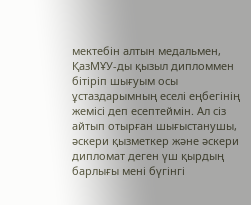мектебін алтын медальмен, ҚазМҰУ-ды қызыл дипломмен бітіріп шығуым осы ұстаздарымның еселі еңбегінің жемісі деп есептеймін. Ал сіз айтып отырған шығыстанушы, әскери қызметкер және әскери дипломат деген үш қырдың барлығы мені бүгінгі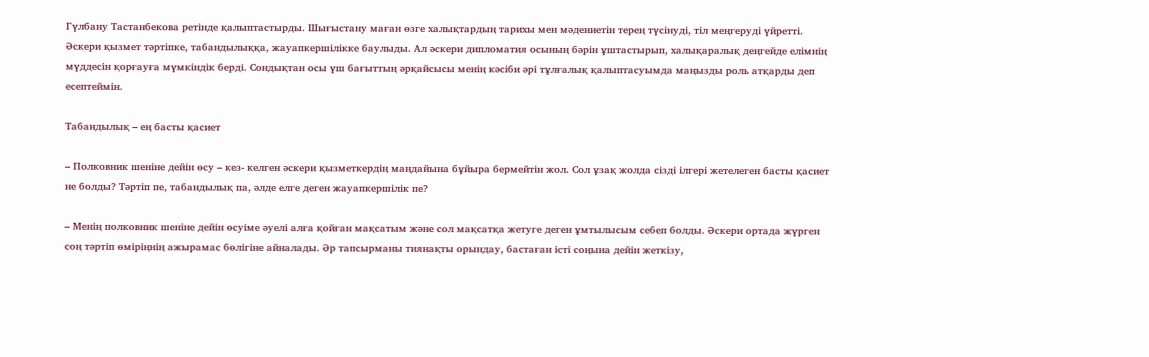Гүлбану Тастанбекова ретінде қалыптастырды. Шығыстану маған өзге халықтардың тарихы мен мәдениетін терең түсінуді, тіл меңгеруді үйретті. Әскери қызмет тәртіпке, табандылыққа, жауапкершілікке баулыды. Ал әскери дипломатия осының бәрін ұштастырып, халықаралық деңгейде елімнің мүддесін қорғауға мүмкіндік берді. Сондықтан осы үш бағыттың әрқайсысы менің кәсіби әрі тұлғалық қалыптасуымда маңызды роль атқарды деп есептеймін.

Табандылық – ең басты қасиет

– Полковник шеніне дейін өсу – кез- келген әскери қызметкердің маңдайына бұйыра бермейтін жол. Сол ұзақ жолда сізді ілгері жетелеген басты қасиет не болды? Тәртіп пе, табандылық па, әлде елге деген жауапкершілік пе?

– Менің полковник шеніне дейін өсуіме әуелі алға қойған мақсатым және сол мақсатқа жетуге деген ұмтылысым себеп болды. Әскери ортада жүрген соң тәртіп өміріңнің ажырамас бөлігіне айналады. Әр тапсырманы тиянақты орындау, бастаған істі соңына дейін жеткізу,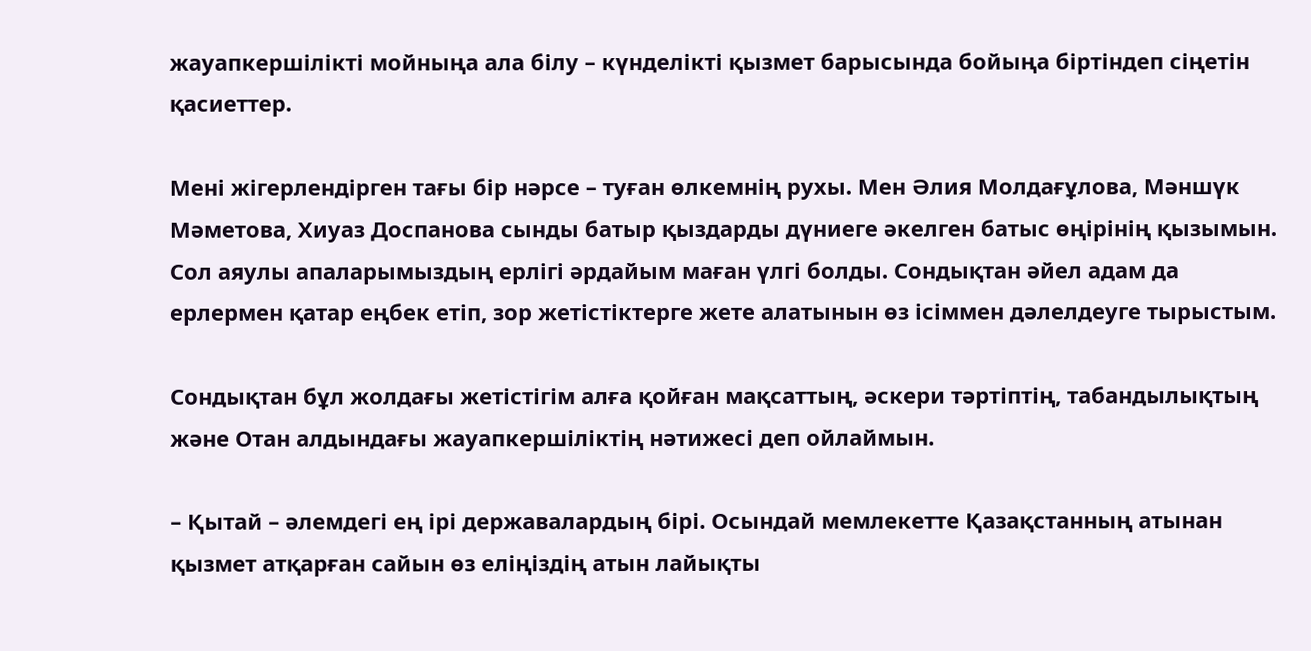жауапкершілікті мойныңа ала білу – күнделікті қызмет барысында бойыңа біртіндеп сіңетін қасиеттер.

Мені жігерлендірген тағы бір нәрсе – туған өлкемнің рухы. Мен Әлия Молдағұлова, Мәншүк Мәметова, Хиуаз Доспанова сынды батыр қыздарды дүниеге әкелген батыс өңірінің қызымын. Сол аяулы апаларымыздың ерлігі әрдайым маған үлгі болды. Сондықтан әйел адам да ерлермен қатар еңбек етіп, зор жетістіктерге жете алатынын өз ісіммен дәлелдеуге тырыстым.

Сондықтан бұл жолдағы жетістігім алға қойған мақсаттың, әскери тәртіптің, табандылықтың және Отан алдындағы жауапкершіліктің нәтижесі деп ойлаймын.

– Қытай – әлемдегі ең ірі державалардың бірі. Осындай мемлекетте Қазақстанның атынан қызмет атқарған сайын өз еліңіздің атын лайықты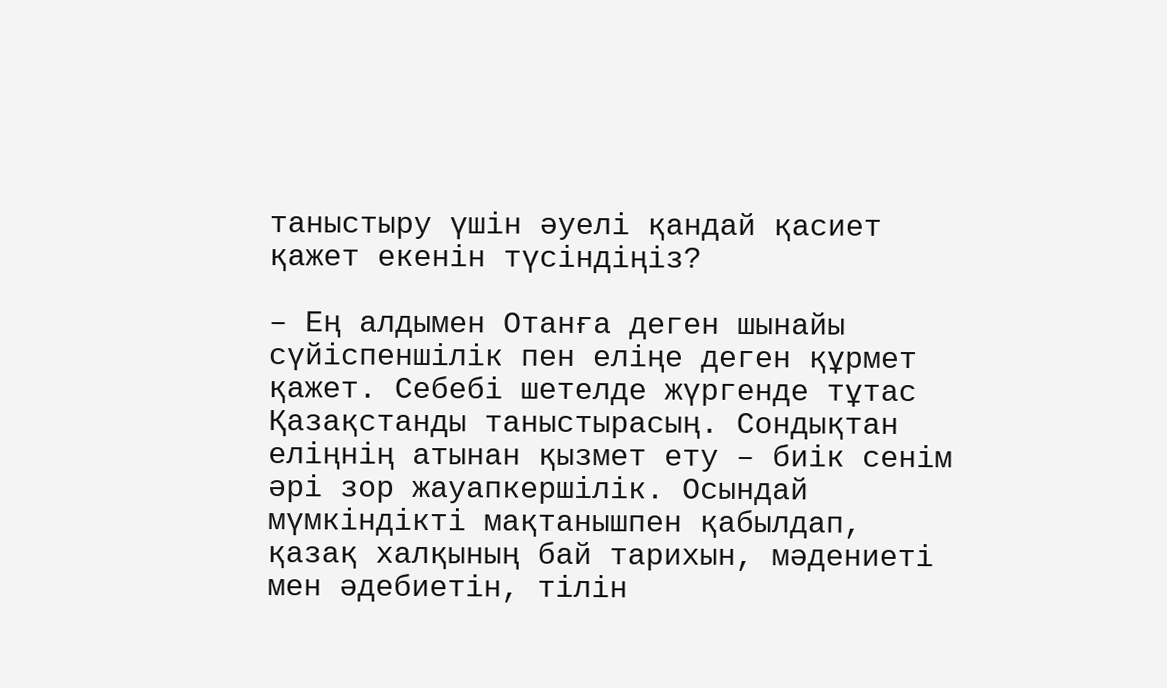таныстыру үшін әуелі қандай қасиет қажет екенін түсіндіңіз?

– Ең алдымен Отанға деген шынайы сүйіспеншілік пен еліңе деген құрмет қажет. Себебі шетелде жүргенде тұтас Қазақстанды таныстырасың. Сондықтан еліңнің атынан қызмет ету – биік сенім әрі зор жауапкершілік. Осындай мүмкіндікті мақтанышпен қабылдап, қазақ халқының бай тарихын, мәдениеті мен әдебиетін, тілін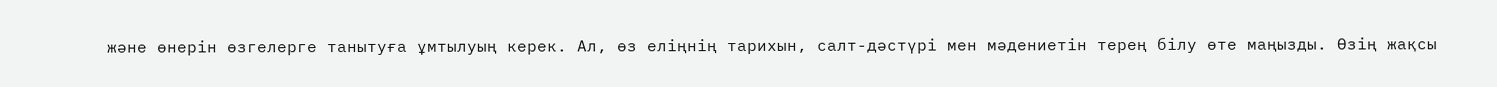және өнерін өзгелерге танытуға ұмтылуың керек. Ал, өз еліңнің тарихын, салт-дәстүрі мен мәдениетін терең білу өте маңызды. Өзің жақсы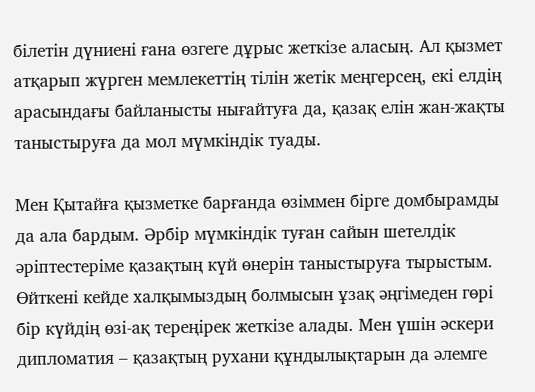білетін дүниені ғана өзгеге дұрыс жеткізе аласың. Ал қызмет атқарып жүрген мемлекеттің тілін жетік меңгерсең, екі елдің арасындағы байланысты нығайтуға да, қазақ елін жан-жақты таныстыруға да мол мүмкіндік туады.

Мен Қытайға қызметке барғанда өзіммен бірге домбырамды да ала бардым. Әрбір мүмкіндік туған сайын шетелдік әріптестеріме қазақтың күй өнерін таныстыруға тырыстым. Өйткені кейде халқымыздың болмысын ұзақ әңгімеден гөрі бір күйдің өзі-ақ тереңірек жеткізе алады. Мен үшін әскери дипломатия – қазақтың рухани құндылықтарын да әлемге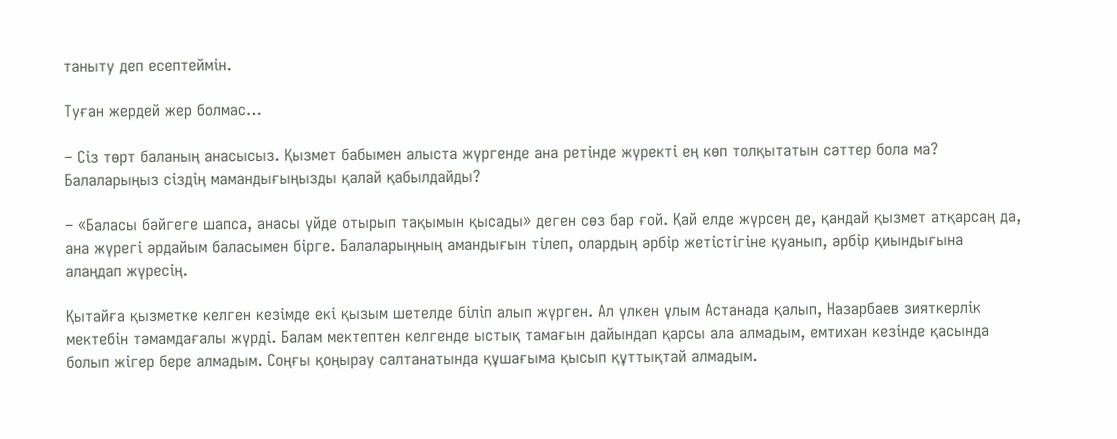таныту деп есептеймін.

Туған жердей жер болмас…

– Сіз төрт баланың анасысыз. Қызмет бабымен алыста жүргенде ана ретінде жүректі ең көп толқытатын сәттер бола ма? Балаларыңыз сіздің мамандығыңызды қалай қабылдайды?

– «Баласы бәйгеге шапса, анасы үйде отырып тақымын қысады» деген сөз бар ғой. Қай елде жүрсең де, қандай қызмет атқарсаң да, ана жүрегі әрдайым баласымен бірге. Балаларыңның амандығын тілеп, олардың әрбір жетістігіне қуанып, әрбір қиындығына алаңдап жүресің.

Қытайға қызметке келген кезімде екі қызым шетелде біліп алып жүрген. Ал үлкен ұлым Астанада қалып, Назарбаев зияткерлік мектебін тәмамдағалы жүрді. Балам мектептен келгенде ыстық тамағын дайындап қарсы ала алмадым, емтихан кезінде қасында болып жігер бере алмадым. Соңғы қоңырау салтанатында құшағыма қысып құттықтай алмадым.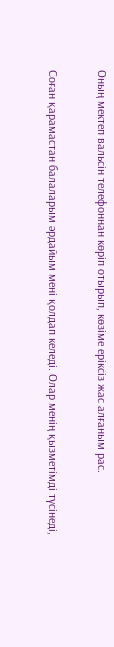Оның мектеп вальсін телефоннан көріп отырып, көзіме еріксіз жас алғаным рас.

Соған қарамастан балаларым әрдайым мені қолдап келеді. Олар менің қызметімді түсінеді,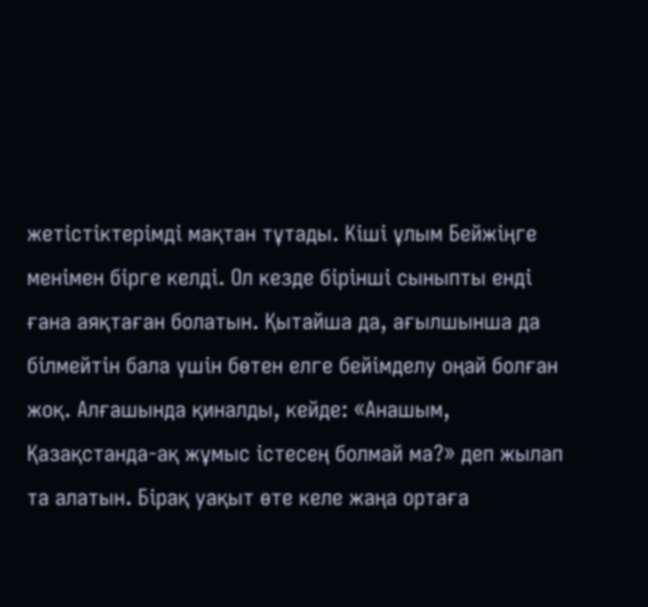жетістіктерімді мақтан тұтады. Кіші ұлым Бейжіңге менімен бірге келді. Ол кезде бірінші сыныпты енді ғана аяқтаған болатын. Қытайша да, ағылшынша да білмейтін бала үшін бөтен елге бейімделу оңай болған жоқ. Алғашында қиналды, кейде: «Анашым, Қазақстанда-ақ жұмыс істесең болмай ма?» деп жылап та алатын. Бірақ уақыт өте келе жаңа ортаға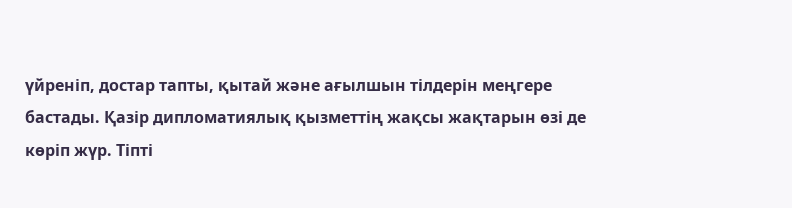үйреніп, достар тапты, қытай және ағылшын тілдерін меңгере бастады. Қазір дипломатиялық қызметтің жақсы жақтарын өзі де көріп жүр. Тіпті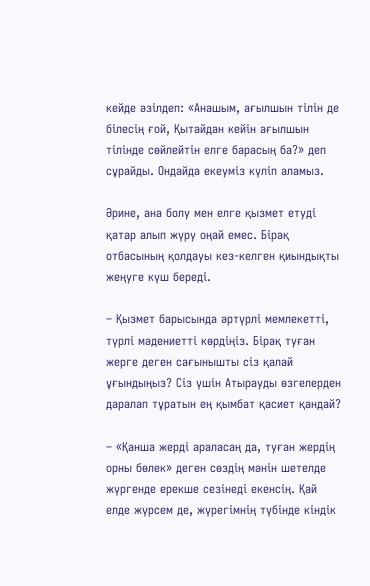кейде әзілдеп: «Анашым, ағылшын тілін де білесің ғой, Қытайдан кейін ағылшын тілінде сөйлейтін елге барасың ба?» деп сұрайды. Ондайда екеуміз күліп аламыз.

Әрине, ана болу мен елге қызмет етуді қатар алып жүру оңай емес. Бірақ отбасының қолдауы кез-келген қиындықты жеңуге күш береді.

– Қызмет барысында әртүрлі мемлекетті, түрлі мәдениетті көрдіңіз. Бірақ туған жерге деген сағынышты сіз қалай ұғындыңыз? Сіз үшін Атырауды өзгелерден даралап тұратын ең қымбат қасиет қандай?

– «Қанша жерді араласаң да, туған жердің орны бөлек» деген сөздің мәнін шетелде жүргенде ерекше сезінеді екенсің. Қай елде жүрсем де, жүрегімнің түбінде кіндік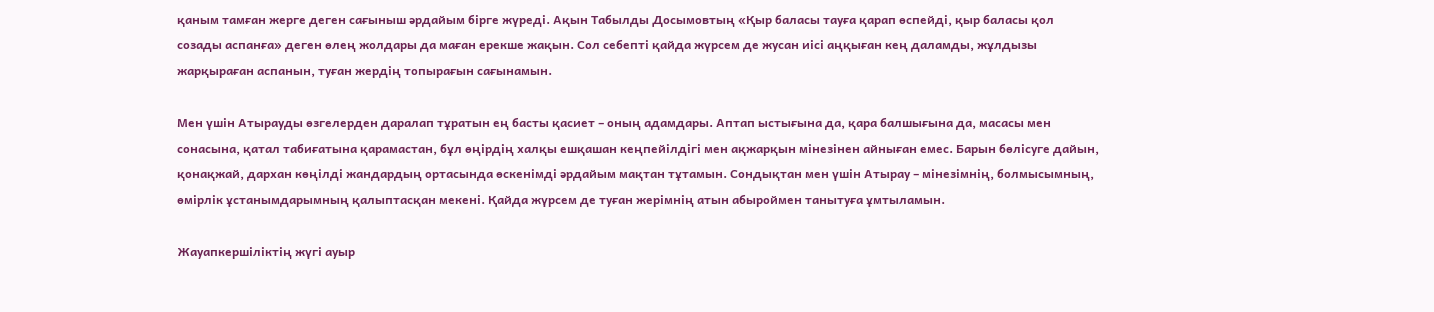қаным тамған жерге деген сағыныш әрдайым бірге жүреді. Ақын Табылды Досымовтың «Қыр баласы тауға қарап өспейді, қыр баласы қол созады аспанға» деген өлең жолдары да маған ерекше жақын. Сол себепті қайда жүрсем де жусан иісі аңқыған кең даламды, жұлдызы жарқыраған аспанын, туған жердің топырағын сағынамын.

Мен үшін Атырауды өзгелерден даралап тұратын ең басты қасиет – оның адамдары. Аптап ыстығына да, қара балшығына да, масасы мен сонасына, қатал табиғатына қарамастан, бұл өңірдің халқы ешқашан кеңпейілдігі мен ақжарқын мінезінен айныған емес. Барын бөлісуге дайын, қонақжай, дархан көңілді жандардың ортасында өскенімді әрдайым мақтан тұтамын. Сондықтан мен үшін Атырау – мінезімнің, болмысымның, өмірлік ұстанымдарымның қалыптасқан мекені. Қайда жүрсем де туған жерімнің атын абыроймен танытуға ұмтыламын.

Жауапкершіліктің жүгі ауыр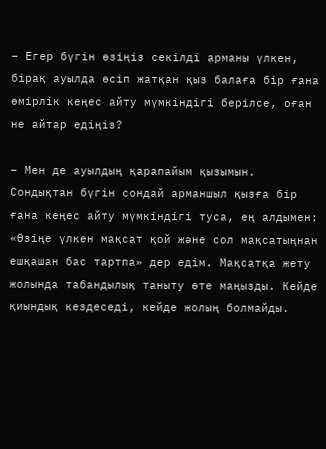– Егер бүгін өзіңіз секілді арманы үлкен, бірақ ауылда өсіп жатқан қыз балаға бір ғана өмірлік кеңес айту мүмкіндігі берілсе, оған не айтар едіңіз?

– Мен де ауылдың қарапайым қызымын. Сондықтан бүгін сондай арманшыл қызға бір ғана кеңес айту мүмкіндігі туса, ең алдымен: «Өзіңе үлкен мақсат қой және сол мақсатыңнан ешқашан бас тартпа» дер едім. Мақсатқа жету жолында табандылық таныту өте маңызды. Кейде қиындық кездеседі, кейде жолың болмайды.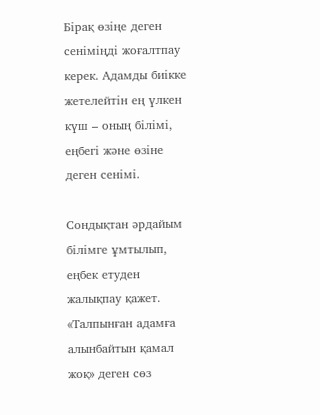Бірақ өзіңе деген сеніміңді жоғалтпау керек. Адамды биікке жетелейтін ең үлкен күш – оның білімі, еңбегі және өзіне деген сенімі.

Сондықтан әрдайым білімге ұмтылып, еңбек етуден жалықпау қажет. «Талпынған адамға алынбайтын қамал жоқ» деген сөз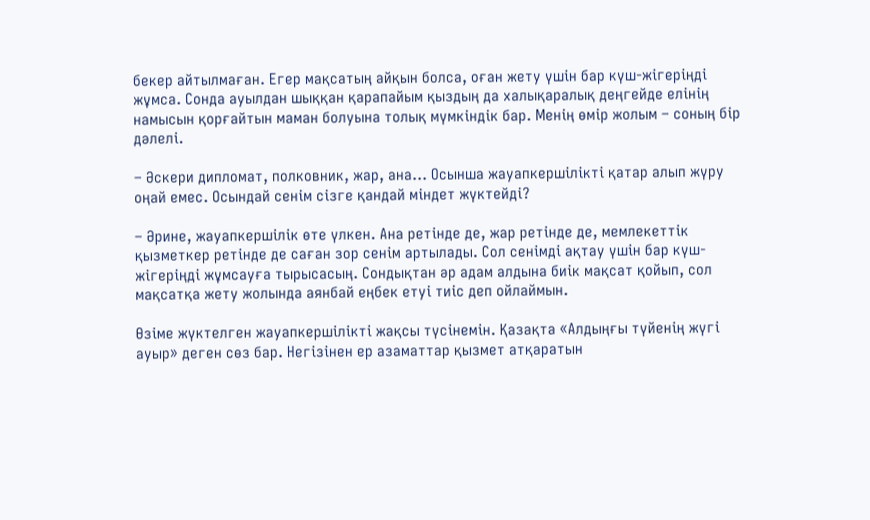бекер айтылмаған. Егер мақсатың айқын болса, оған жету үшін бар күш-жігеріңді жұмса. Сонда ауылдан шыққан қарапайым қыздың да халықаралық деңгейде елінің намысын қорғайтын маман болуына толық мүмкіндік бар. Менің өмір жолым – соның бір дәлелі.

– Әскери дипломат, полковник, жар, ана… Осынша жауапкершілікті қатар алып жүру оңай емес. Осындай сенім сізге қандай міндет жүктейді?

– Әрине, жауапкершілік өте үлкен. Ана ретінде де, жар ретінде де, мемлекеттік қызметкер ретінде де саған зор сенім артылады. Сол сенімді ақтау үшін бар күш-жігеріңді жұмсауға тырысасың. Сондықтан әр адам алдына биік мақсат қойып, сол мақсатқа жету жолында аянбай еңбек етуі тиіс деп ойлаймын.

Өзіме жүктелген жауапкершілікті жақсы түсінемін. Қазақта «Алдыңғы түйенің жүгі ауыр» деген сөз бар. Негізінен ер азаматтар қызмет атқаратын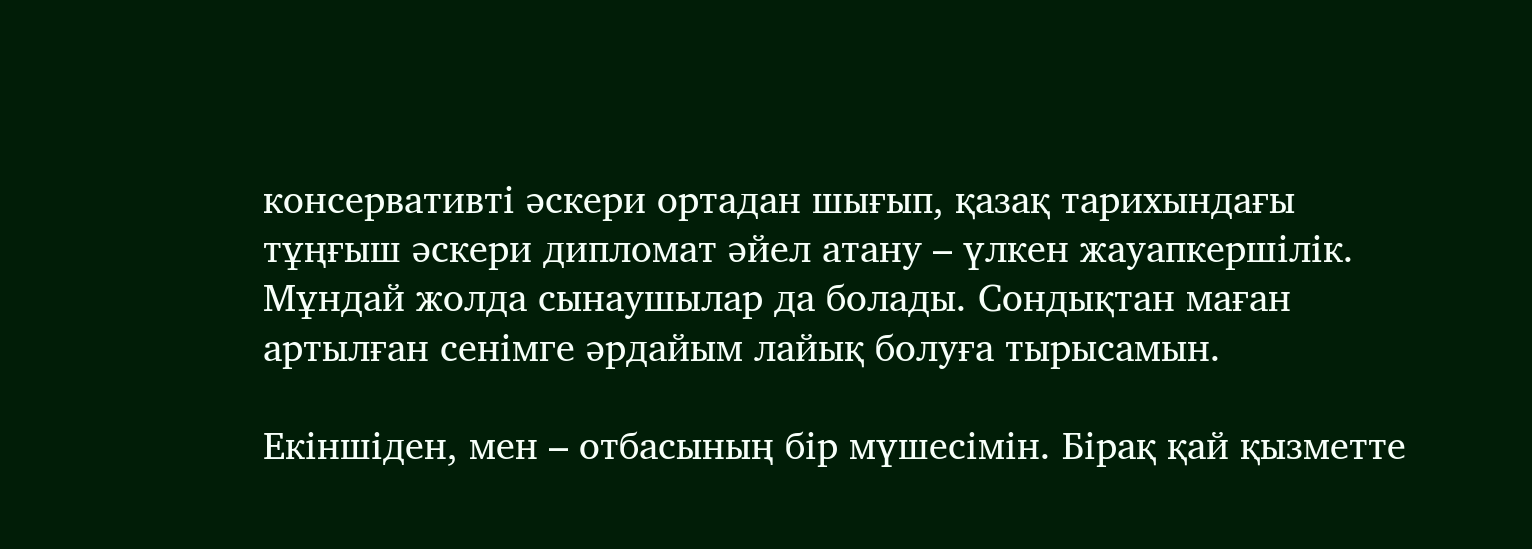консервативті әскери ортадан шығып, қазақ тарихындағы тұңғыш әскери дипломат әйел атану – үлкен жауапкершілік. Мұндай жолда сынаушылар да болады. Сондықтан маған артылған сенімге әрдайым лайық болуға тырысамын.

Екіншіден, мен – отбасының бір мүшесімін. Бірақ қай қызметте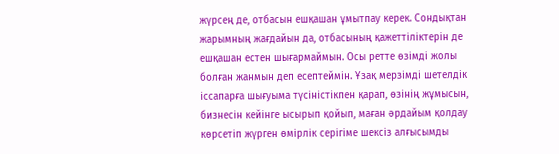жүрсең де, отбасын ешқашан ұмытпау керек. Сондықтан жарымның жағдайын да, отбасының қажеттіліктерін де ешқашан естен шығармаймын. Осы ретте өзімді жолы болған жанмын деп есептеймін. Ұзақ мерзімді шетелдік іссапарға шығуыма түсіністікпен қарап, өзінің жұмысын, бизнесін кейінге ысырып қойып, маған әрдайым қолдау көрсетіп жүрген өмірлік серігіме шексіз алғысымды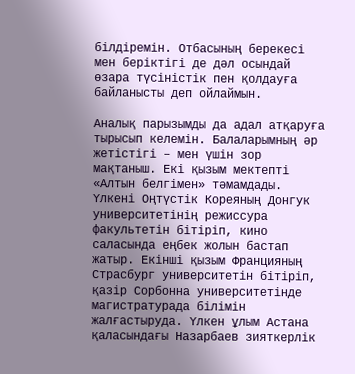білдіремін. Отбасының берекесі мен беріктігі де дәл осындай өзара түсіністік пен қолдауға байланысты деп ойлаймын.

Аналық парызымды да адал атқаруға тырысып келемін. Балаларымның әр жетістігі – мен үшін зор мақтаныш. Екі қызым мектепті «Алтын белгімен» тәмамдады. Үлкені Оңтүстік Кореяның Донгук университетінің режиссура факультетін бітіріп, кино саласында еңбек жолын бастап жатыр. Екінші қызым Францияның Страсбург университетін бітіріп, қазір Сорбонна университетінде магистратурада білімін жалғастыруда. Үлкен ұлым Астана қаласындағы Назарбаев зияткерлік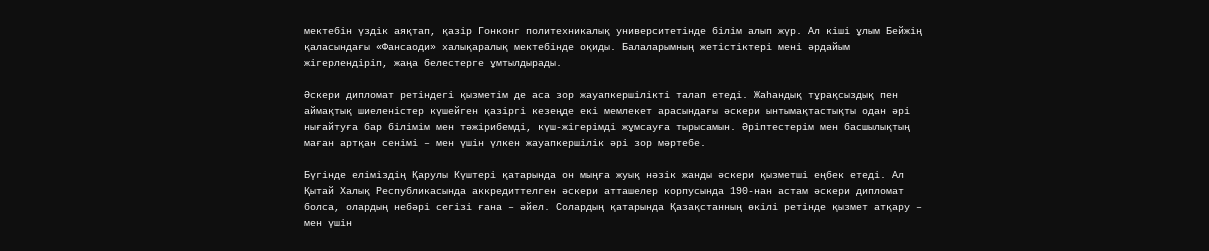мектебін үздік аяқтап, қазір Гонконг политехникалық университетінде білім алып жүр. Ал кіші ұлым Бейжің қаласындағы «Фансаоди» халықаралық мектебінде оқиды. Балаларымның жетістіктері мені әрдайым жігерлендіріп, жаңа белестерге ұмтылдырады.

Әскери дипломат ретіндегі қызметім де аса зор жауапкершілікті талап етеді. Жаһандық тұрақсыздық пен аймақтық шиеленістер күшейген қазіргі кезеңде екі мемлекет арасындағы әскери ынтымақтастықты одан әрі нығайтуға бар білімім мен тәжірибемді, күш-жігерімді жұмсауға тырысамын. Әріптестерім мен басшылықтың маған артқан сенімі – мен үшін үлкен жауапкершілік әрі зор мәртебе.

Бүгінде еліміздің Қарулы Күштері қатарында он мыңға жуық нәзік жанды әскери қызметші еңбек етеді. Ал Қытай Халық Республикасында аккредиттелген әскери атташелер корпусында 190-нан астам әскери дипломат болса, олардың небәрі сегізі ғана – әйел. Солардың қатарында Қазақстанның өкілі ретінде қызмет атқару – мен үшін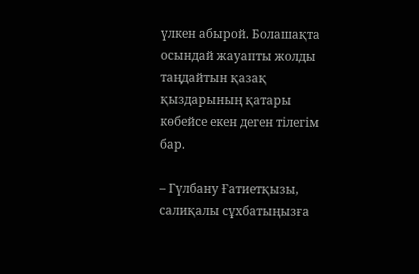үлкен абырой. Болашақта осындай жауапты жолды таңдайтын қазақ қыздарының қатары көбейсе екен деген тілегім бар.

– Гүлбану Ғатиетқызы, салиқалы сұхбатыңызға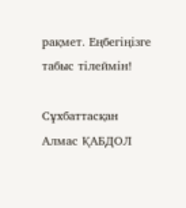рақмет. Еңбегіңізге табыс тілеймін!

Сұхбаттасқан Алмас ҚАБДОЛ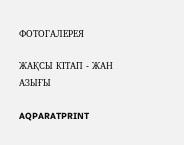ФОТОГАЛЕРЕЯ

ЖАҚСЫ КІТАП - ЖАН АЗЫҒЫ

AQPARATPRINT